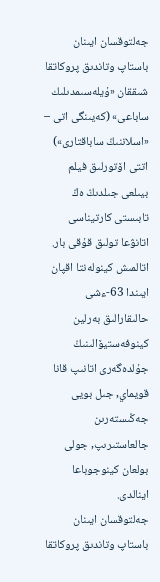جەلتوقسان ايىنان باستاپ وتاندىق پروكاتقا شىققان «ۇيلەسىمدىلىك ساباعى» (كەيىنگى اتى – «اسلاننىڭ ساباقتارى») اتتى اۆتورلىق فيلم بيىلعى جىلدىڭ ەڭ تابىستى كارتيناسى اتانۋعا تولىق قۇقى بار. اتالمىش كينولەنتا اقپان ايىندا 63-ءشى حالىقارالىق بەرلين كينوفەستيۆالىنىڭ جۇلدەگەرى اتانىپ قانا قويماي, جىل بويى جەڭىستەرىن جالعاستىرىپ, جولى بولعان كينوجوباعا اينالدى.
جەلتوقسان ايىنان باستاپ وتاندىق پروكاتقا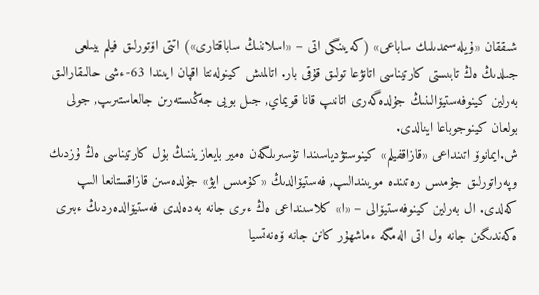شىققان «ۇيلەسىمدىلىك ساباعى» (كەيىنگى اتى – «اسلاننىڭ ساباقتارى») اتتى اۆتورلىق فيلم بيىلعى جىلدىڭ ەڭ تابىستى كارتيناسى اتانۋعا تولىق قۇقى بار. اتالمىش كينولەنتا اقپان ايىندا 63-ءشى حالىقارالىق بەرلين كينوفەستيۆالىنىڭ جۇلدەگەرى اتانىپ قانا قويماي, جىل بويى جەڭىستەرىن جالعاستىرىپ, جولى بولعان كينوجوباعا اينالدى.
ش.ايمانوۆ اتىنداعى «قازاقفيلم» كينوستۋدياسىندا تۇسىرىلگەن ەمير بايعازيننىڭ بۇل كارتيناسى ەڭ ۇزدىك وپەراتورلىق جۇمىس رەتىندە مويىندالىپ, فەستيۆالدىڭ «كۇمىس ايۋ» جۇلدەسىن قازاقستانعا الىپ كەلدى. ال بەرلين كينوفەستيۆالى – «ا» كلاسىنداعى ەڭ ءىرى جانە بەدەلدى فەستيۆالدەردىڭ ءبىرى ەكەندىگىن جانە ول اتى الەمگە ءماشھۇر كانن جانە ۆەنەتسيا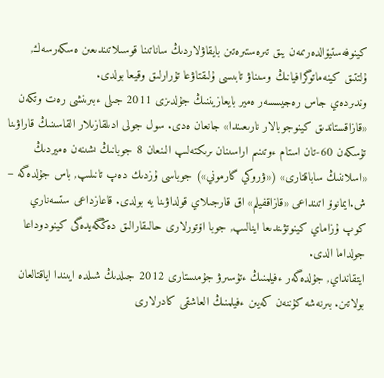كينوفەستيۆالدەرىمەن يىق تىرەستىرەتىن بايقاۋلاردىڭ ساناتىنا قوسىلاتىندىعىن ەسكەرسەك, ۇلتتىق كينەماتوگرافيانىڭ وسىناۋ تابىسى ۇلىقتاۋعا تۇرارلىق وقيعا بولدى.
وندىردەي جاس رەجيسسەر ەمير بايعازيننىڭ جۇلدىزى 2011 جىلى ءبىرىنشى رەت وتكەن «قازاقستاندىق كينوجوبالار نارىعىندا» جانعان ەدى. سول جولى ادىلقازىلار القاسىنىڭ قاراۋىنا تۇسكەن 60-تان استام ءوتىنىم اراسىنان ىرىكتەلىپ الىنعان 8 جوبانىڭ ىشىنەن ەميردىڭ «اسلاننىڭ ساباقتارى» («ۋروكي گارموني») جوباسى ۇزدىك دەپ تانىلىپ, باس جۇلدەگە – ش.ايمانوۆ اتىنداعى «قازاقفيلم» اق قارجىلاي قولداۋىنا يە بولدى. قاعازداعى ستسەناري كوپ ۇزاماي كينوتۋىندىعا اينالىپ, جوبا اۆتورلارى حالىقارالىق دەڭگەيدەگى كينودوداعا جولداما الدى.
ايتقانداي, جۇلدەگەر ءفيلمنىڭ ءتۇسىرۋ جۇمىستارى 2012 جىلدىڭ شىلدە ايىندا اياقتالعان بولاتىن. بىرنەشە كۇننەن كەيىن ءفيلمنىڭ العاشقى كادرلارى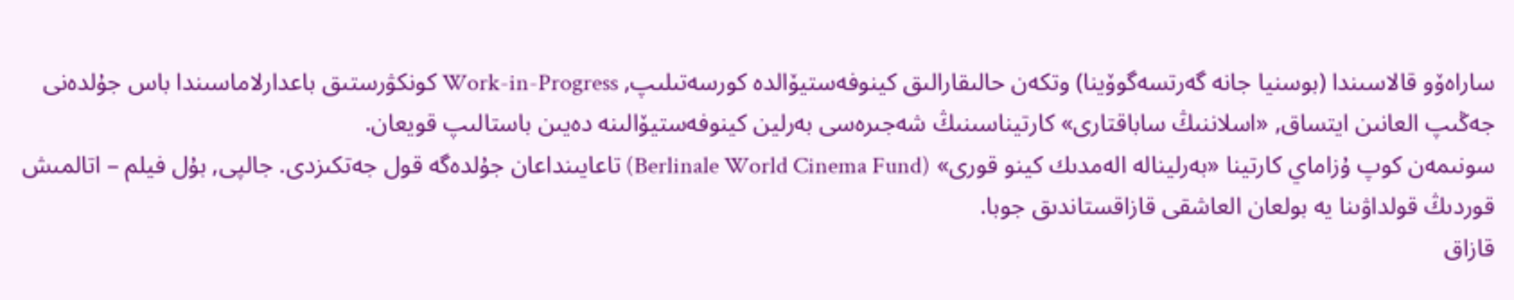ساراەۆو قالاسىندا (بوسنيا جانە گەرتسەگوۆينا) وتكەن حالىقارالىق كينوفەستيۆالدە كورسەتىلىپ, Work-in-Progress كونكۋرستىق باعدارلاماسىندا باس جۇلدەنى جەڭىپ العانىن ايتساق, «اسلاننىڭ ساباقتارى» كارتيناسىنىڭ شەجىرەسى بەرلين كينوفەستيۆالىنە دەيىن باستالىپ قويعان.
سونىمەن كوپ ۇزاماي كارتينا «بەرلينالە الەمدىك كينو قورى» (Berlinale World Cinema Fund) تاعايىنداعان جۇلدەگە قول جەتكىزدى. جالپى, بۇل فيلم – اتالمىش قوردىڭ قولداۋىنا يە بولعان العاشقى قازاقستاندىق جوبا.
قازاق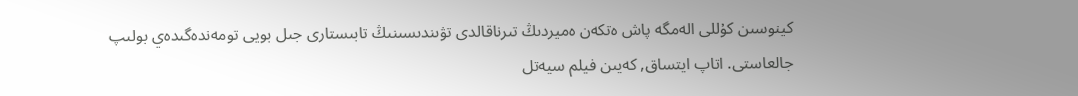كينوسىن كۇللى الەمگە پاش ەتكەن ەميردىڭ تىرناقالدى تۋىندىسىنىڭ تابىستارى جىل بويى تومەندەگىدەي بولىپ جالعاستى. اتاپ ايتساق, كەيىن فيلم سيەتل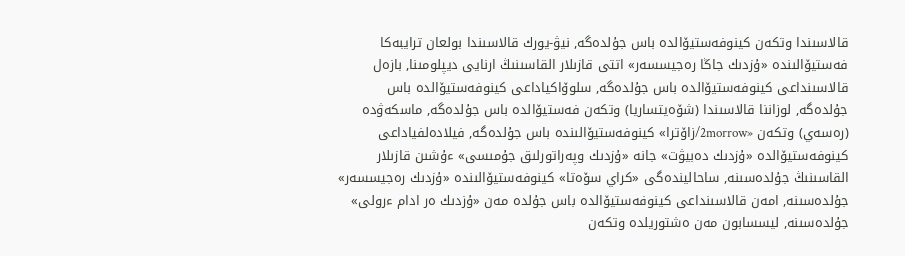قالاسىندا وتكەن كينوفەستيۆالدە باس جۇلدەگە, نيۋ-يورك قالاسىندا بولعان ترايبەكا فەستيۆالىندە «ۇزدىك جاڭا رەجيسسەر» اتتى قازىلار القاسىنىڭ ارنايى ديپلومىنا, بازەل قالاسىنداعى كينوفەستيۆالدە باس جۇلدەگە, سلوۆاكياداعى كينوفەستيۆالدە باس جۇلدەگە, لوزاننا قالاسىندا (شۆەيتساريا) وتكەن فەستيۆالدە باس جۇلدەگە, ماسكەۋدە (رەسەي) وتكەن «2morrow/زاۆترا» كينوفەستيۆالىندە باس جۇلدەگە, فيلادەلفياداعى كينوفەستيۆالدە «ۇزدىك دەبيۋت» جانە «ۇزدىك وپەراتورلىق جۇمىسى» ءۇشىن قازىلار القاسىنىڭ جۇلدەسىنە, ساحاليندەگى «كراي سۆەتا» كينوفەستيۆالىندە «ۇزدىك رەجيسسەر» جۇلدەسىنە, امەن قالاسىنداعى كينوفەستيۆالدە باس جۇلدە مەن «ۇزدىك ەر ادام ءرولى» جۇلدەسىنە, ليسسابون مەن ەشتوريلدە وتكەن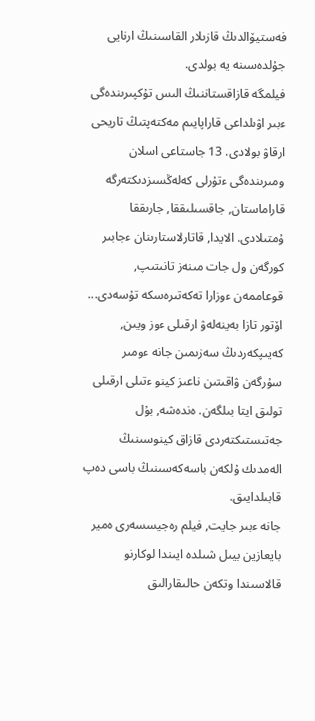فەستيۆالدىڭ قازىلار القاسىنىڭ ارنايى جۇلدەسىنە يە بولدى.
فيلمگە قازاقستاننىڭ الىس تۇكپىرىندەگى ءبىر اۋىلداعى قاراپايىم مەكتەپتىڭ تاريحى ارقاۋ بولادى. 13 جاستاعى اسلان ومىرىندەگى ءتۇرلى كەلەڭسىزدىكتەرگە قاراماستان, جاقسىلىققا, جارىققا ۇمتىلادى. الايدا, قاتارلاستارىنان ءجابىر كورگەن ول جات مىنەز تانىتىپ, قوعاممەن ءوزارا تەكەتىرەسكە تۇسەدى... اۆتور تازا بەينەلەۋ ارقىلى ءوز ويىن, كەيىپكەردىڭ سەزىمىن جانە ءومىر سۇرگەن ۋاقىتىن ناعىز كينو ءتىلى ارقىلى تولىق ايتا بىلگەن. ەندەشە, بۇل جەتىستىكتەردى قازاق كينوسىنىڭ الەمدىك ۇلكەن باسەكەسىنىڭ باسى دەپ قابىلدايىق.
جانە ءبىر جايت, فيلم رەجيسسەرى ەمير بايعازين بيىل شىلدە ايىندا لوكارنو قالاسىندا وتكەن حالىقارالىق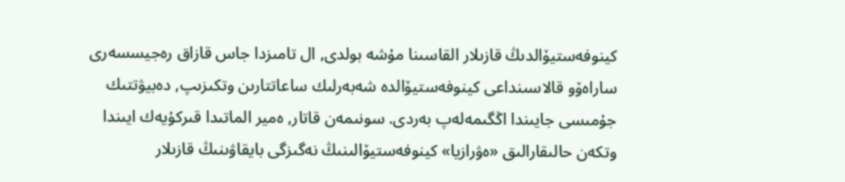كينوفەستيۆالدىڭ قازىلار القاسىنا مۇشە بولدى, ال تامىزدا جاس قازاق رەجيسسەرى ساراەۆو قالاسىنداعى كينوفەستيۆالدە شەبەرلىك ساعاتتارىن وتكىزىپ, دەبيۋتتىك جۇمىسى جايىندا اڭگىمەلەپ بەردى. سونىمەن قاتار, ەمير الماتىدا قىركۇيەك ايىندا وتكەن حالىقارالىق «ەۋرازيا» كينوفەستيۆالىنىڭ نەگىزگى بايقاۋىنىڭ قازىلار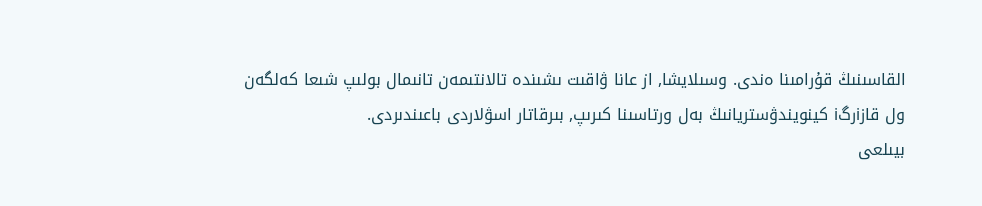القاسىنىڭ قۇرامىنا ەندى. وسىلايشا, از عانا ۋاقىت ىشىندە تالانتىمەن تانىمال بولىپ شىعا كەلگەن ول قازiرگi كينويندۋستريانىڭ بەل ورتاسىنا كىرىپ, بىرقاتار اسۋلاردى باعىندىردى.
بيىلعى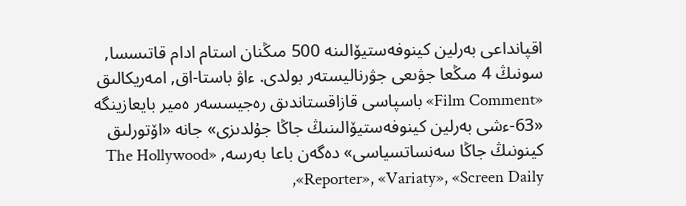اقپانداعى بەرلين كينوفەستيۆالىنە 500 مىڭنان استام ادام قاتىسسا, سونىڭ 4 مىڭعا جۋىعى جۋرناليستەر بولدى. ءاۋ باستا-اق, امەريكالىق «Film Comment» باسپاسى قازاقستاندىق رەجيسسەر ەمير بايعازينگە «63-ءشى بەرلين كينوفەستيۆالىنىڭ جاڭا جۇلدىزى» جانە «اۆتورلىق كينونىڭ جاڭا سەنساتسياسى» دەگەن باعا بەرسە, «The Hollywood Reporter», «Variaty», «Screen Daily»,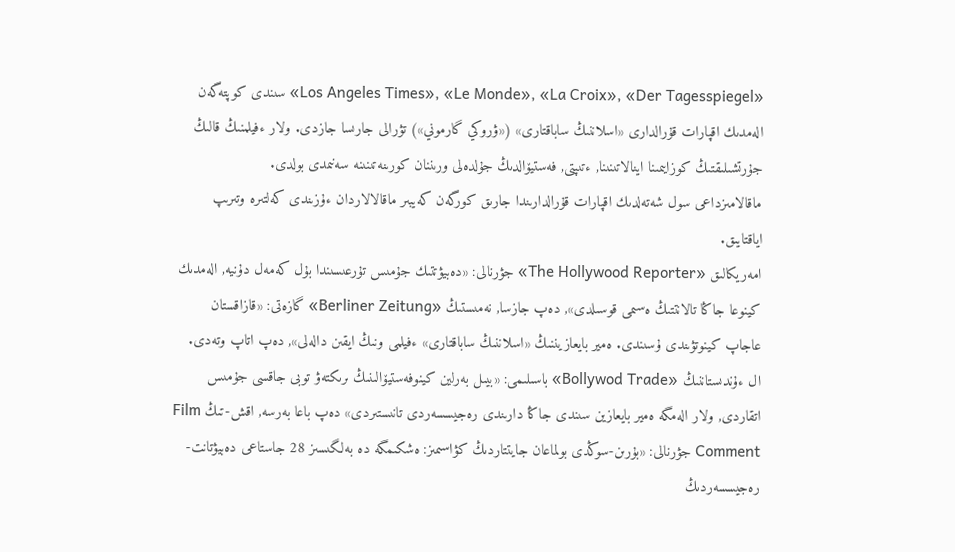«Los Angeles Times», «Le Monde», «La Croix», «Der Tagesspiegel» سىندى كوپتەگەن الەمدىك اقپارات قۇرالدارى «اسلاننىڭ ساباقتارى» («ۋروكي گارموني») تۋرالى جارىسا جازدى. ولار ءفيلمنىڭ قالىڭ جۇرتشىلىقتىڭ كوزايىمىنا اينالاتىنىنا, ءتىپتى, فەستيۆالدىڭ جۇلدەلى ورىننان كورىنەتىنىنە سەنىمدى بولدى.
ماقالامىزداعى سول شەتەلدىك اقپارات قۇرالدارىندا جارىق كورگەن كەيبىر ماقالالاردان ءۇزىندى كەلتىرە وتىرىپ اياقتايىق.
امەريكالىق «The Hollywood Reporter» جۋرنالى: «دەبيۋتتىك جۇمىس تۇرعىسىندا بۇل كەمەل دۇنيە, الەمدىك كينوعا جاڭا تالانتتىڭ ەسىمى قوسىلدى», دەپ جازسا, نەمىستىڭ «Berliner Zeitung» گازەتى: «قازاقستان عاجاپ كينوتۋىندى ۇسىندى. ەمير بايعازيننىڭ «اسلاننىڭ ساباقتارى» ءفيلمى ونىڭ ايقىن دالەلى», دەپ اتاپ وتەدى.
ال ءۇندىستاننىڭ «Bollywod Trade» باسىلىمى: «بيىل بەرلين كينوفەستيۆالىنىڭ ىرىكتەۋ توبى جاقسى جۇمىس اتقاردى, ولار الەمگە ەمير بايعازين سىندى جاڭا دارىندى رەجيسسەردى تانىستىردى» دەپ باعا بەرسە, اقش-تىڭ Film Comment جۋرنالى: «بۇرىن-سوڭدى بولماعان جايتتاردىڭ كۋاسىمىز: ەشكىمگە دە بەلگىسىز 28 جاستاعى دەبيۋتانت-رەجيسسەردىڭ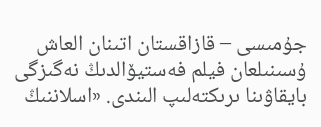جۇمىسى – قازاقستان اتىنان العاش ۇسىنىلعان فيلم فەستيۆالدىڭ نەگىزگى بايقاۋىنا ىرىكتەلىپ الىندى. «اسلاننىڭ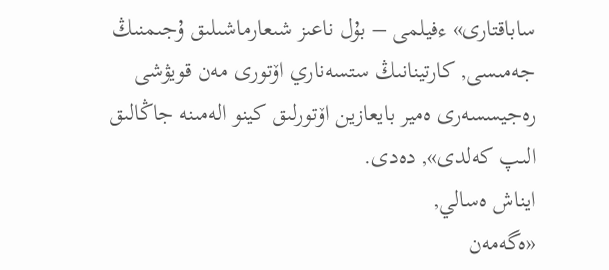ساباقتارى» ءفيلمى – بۇل ناعىز شىعارماشىلىق ۇجىمنىڭ جەمىسى, كارتينانىڭ ستسەناري اۆتورى مەن قويۋشى رەجيسسەرى ەمير بايعازين اۆتورلىق كينو الەمىنە جاڭالىق الىپ كەلدى», دەدى.
ايناش ەسالي,
«ەگەمەن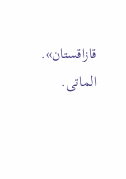قازاقستان».
الماتى.